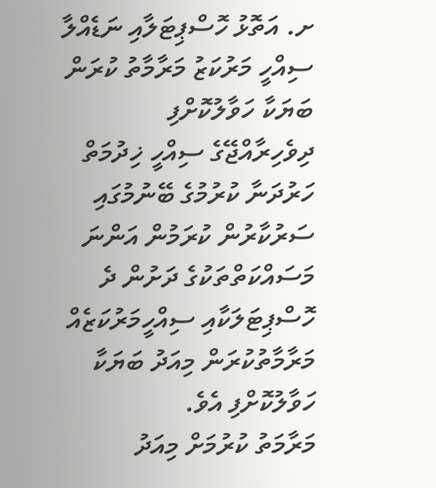ށ. އަތޮޅު ހޮސްޕިޓަލާއި ނަޑެއްލާ ސިއްހީ މަރުކަޒު މަރާމާތު ކުރަން ބަޔަކާ ހަވާލުކޮށްފި
ދިވެހިރާއްޖޭގެ ސިއްހީ ޚިދުމަތް ހަރުދަނާ ކުރުމުގެ ބޭނުމުގައި ސަރުކާރުން ކުރަމުން އަންނަ މަސައްކަތްތަކުގެ ދަށުން ދެ ހޮސްޕިޓަލަކާއި ސިއްހީމަރުކަޒެއް މަރާމާތުކުރަން މިއަދު ބަޔަކާ ހަވާލުކޮށްފި އެވެ.
މަރާމަތު ކުރުމަށް މިއަދު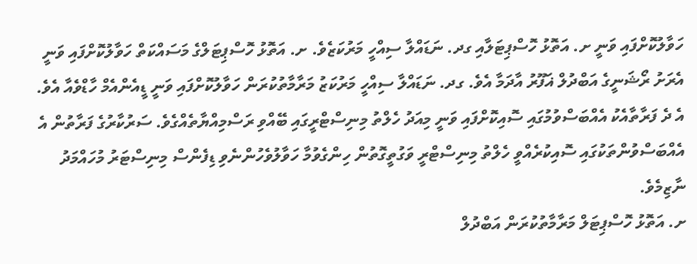ހަވާލުކޮށްފައި ވަނީ ށ. އަތޮޅު ހޮސްޕިޓަލާއި ގދ. ނަޑައްލާ ސިއްހީ މަރުކަޒެވެ. ށ. އަތޮޅު ހޮސްޕިޓަލްގެ މަސައްކަތް ހަވާލުކޮށްފައި ވަނީ އެރަށު ރޯޝަނީގެ އަބްދުލް ޣަފޫރު އާދަމާ އެވެ. ގދ. ނަޑައްލާ ސިއްހީ މަރުކަޒު މަރާމާތުކުރަން ހަވާލުކޮށްފައި ވަނީ ޑީއެންއެމް ހާޑްވެއާ އެވެ. އެ ދެ ފަރާތާއެކު އެއްބަސްވުމުގައި ސޮއިކޮށްފައި ވަނީ މިއަދު ހެލްތު މިނިސްޓްރީގައި ބޭއްވި ރަސްމިއްޔާތެއްގެވެ. ސަރުކާރުގެ ފަރާތުން އެ އެއްބަސްވުންތަކުގައި ސޮއިކުރެއްވީ ހެލްތު މިނިސްޓްރީ ވަގުތީގޮތުން ހިންގެވުމާ ހަވާލުވެހުންނެވި ޑިފެންސް މިނިސްޓަރު މުހައްމަދު ނާޒިމެވެ.
ށ. އަތޮޅު ހޮސްޕިޓަލް މަރާމާތުކުރަން އަބްދުލް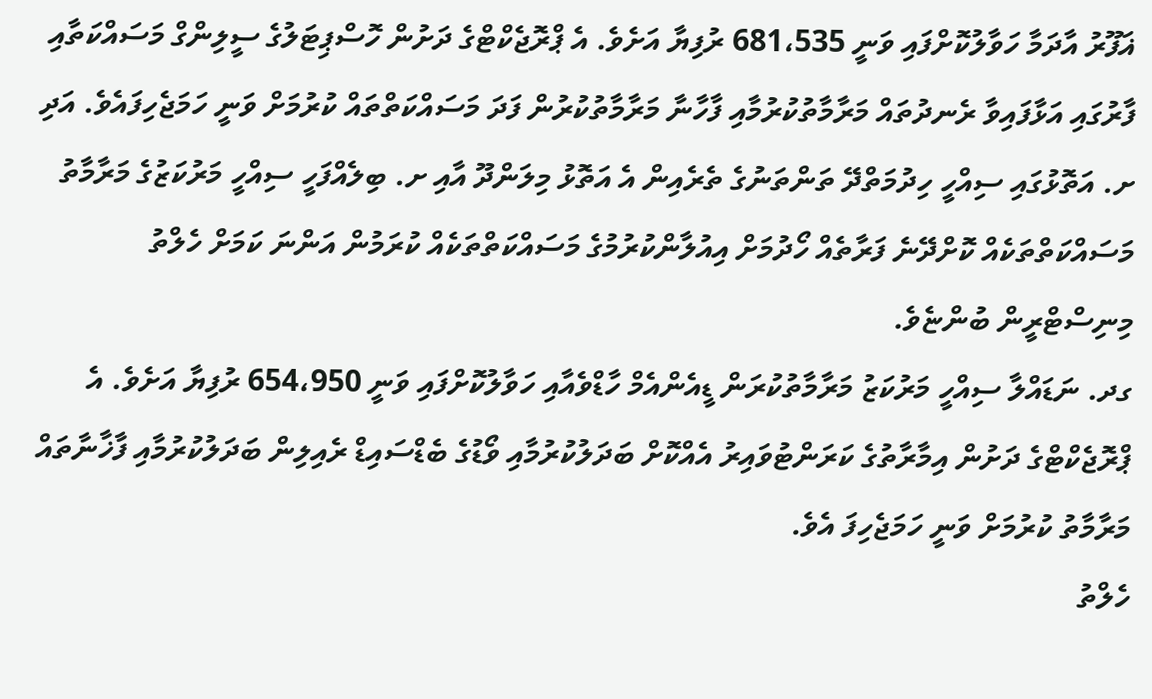ޣަފޫރު އާދަމާ ހަވާލުކޮށްފައި ވަނީ 681،535 ރުފިޔާ އަށެވެ. އެ ޕްރޮޖެކްޓްގެ ދަށުން ހޮސްޕިޓަލުގެ ސީލިންގް މަސައްކަތާއި ފާރުގައި އަޅާފައިވާ ރެނދުތައް މަރާމާތުކުރުމާއި ފާހާނާ މަރާމާތުކުރުން ފަދަ މަސައްކަތްތައް ކުރުމަށް ވަނީ ހަމަޖެހިފައެވެ. އަދި ށ. އަތޮޅުގައި ސިއްހީ ހިދުމަތްދޭ ތަންތަނުގެ ތެރެއިން އެ އަތޮޅު މިލަންދޫ އާއި ށ. ބިލެއްފަހީ ސިއްހީ މަރުކަޒުގެ މަރާމާތު މަސައްކަތްތަކެއް ކޮށްދޭނެ ފަރާތެއް ހޯދުމަށް އިއުލާންކުރުމުގެ މަސައްކަތްތަކެއް ކުރަމުން އަންނަ ކަމަށް ހެލްތު މިނިސްޓްރީން ބުންޏެވެ.
ގދ. ނަޑައްލާ ސިއްހީ މަރުކަޒު މަރާމާތުކުރަން ޑީއެންއެމް ހާޑްވެއާއި ހަވާލުކޮށްފައި ވަނީ 654،950 ރުފިޔާ އަށެވެ. އެ ޕްރޮޖެކްޓްގެ ދަށުން އިމާރާތުގެ ކަރަންޓުވައިރު އެއްކޮށް ބަދަލުކުރުމާއި ވޯޑުގެ ބެޑްސައިޑް ރެއިލިން ބަދަލުކުރުމާއި ފާޚާނާތައް މަރާމާތު ކުރުމަށް ވަނީ ހަމަޖެހިފަ އެވެ.
ހެލްތު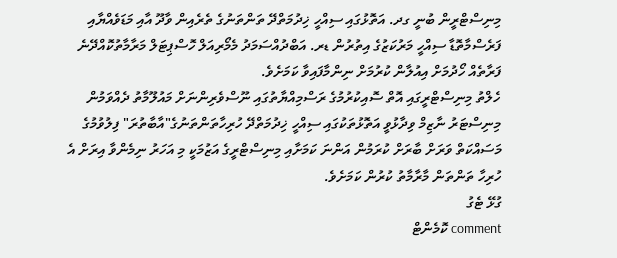މިނިސްޓްރީން ބުނީ ގދ. އަތޮޅުގައި ސިއްހީ ޚިދުމަތްދޭ ތަންތަނުގެ ތެރެއިން ވާދޫ އާއި މަޑަވެއްޔާއި ފަރެސްމާތޮޑާ ސިއްހީ މަރުކަޒުގެ އިތުރުން ޑރ. އަބްދުއްސަމަދު މެމޯރިއަލް ހޮސްޕިޓަލް މަރާމާތުކޮއްދޭނެ ފަރާތެއް ހޯދުމަށް އިއުލާން ކުރުމަށް ނިންމާފައިވާ ކަމަށެވެ.
ހެލްތު މިނިސްޓްރީގައި އޮތް ސޮއިކުރުމުގެ ރަސްމިއްޔާތުގައި ނޫސްވެރިންނަށް މައުލޫމާތު ދެއްވަމުން މިނިސްޓަރު ނާޒިމް ވިދާޅުވީ އަތޮޅުތަކުގައި ސިއްހީ ޚިދުމަތްދޭ ހުރިހާތަންތަނުގެ"އާބާތުރަ" ފިލުވުމުގެ މަސައްކަތް ވަރަށް ބާރަށް ކުރަމުން އަންނަ ކަމަށާއި މިނިސްޓްރީގެ އަޒުމަކީ މި އަހަރު ނިމެންވާ އިރަށް އެ ހުރިހާ ތަންތަން މާރާމާތު ކުރުން ކަމަށެވެ.
ގުޅޭ ޓެގު
comment ކޮމެންޓް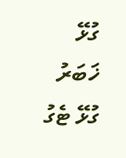ގުޅޭ ޚަބަރު
ގުޅޭ ޓެގު